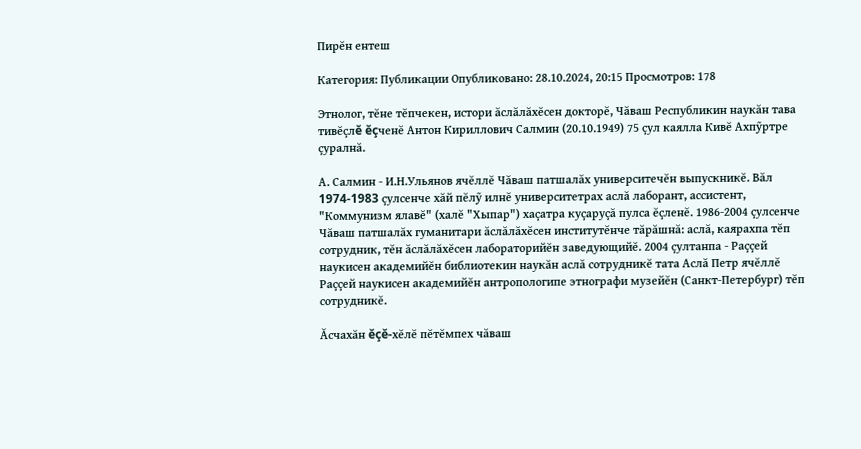Пирĕн ентеш

Категория: Публикации Опубликовано: 28.10.2024, 20:15 Просмотров: 178

Этнолог, тĕне тĕпчекен, истори ăслăлăхĕсен докторĕ, Чăваш Республикин наукăн тава тивĕçлĕ ĕçченĕ Антон Кириллович Салмин (20.10.1949) 75 çул каялла Кивĕ Ахпỹртре çуралнă.

А. Салмин - И.Н.Ульянов ячĕллĕ Чăваш патшалăх университечĕн выпускникĕ. Вăл 1974-1983 çулсенче хăй пĕлỹ илнĕ университетрах аслă лаборант, ассистент, "Коммунизм ялавĕ" (халĕ "Хыпар") хаçатра куçаруçă пулса ĕçленĕ. 1986-2004 çулсенче Чăваш патшалăх гуманитари ăслăлăхĕсен институтĕнче тăрăшнă: аслă, каярахпа тĕп сотрудник, тĕн ăслăлăхĕсен лабораторийĕн заведующийĕ. 2004 çултанпа - Раççей наукисен академийĕн библиотекин наукăн аслă сотрудникĕ тата Аслă Петр ячĕллĕ Раççей наукисен академийĕн антропологипе этнографи музейĕн (Санкт-Петербург) тĕп сотрудникĕ.

Ăсчахăн ĕçĕ-хĕлĕ пĕтĕмпех чăваш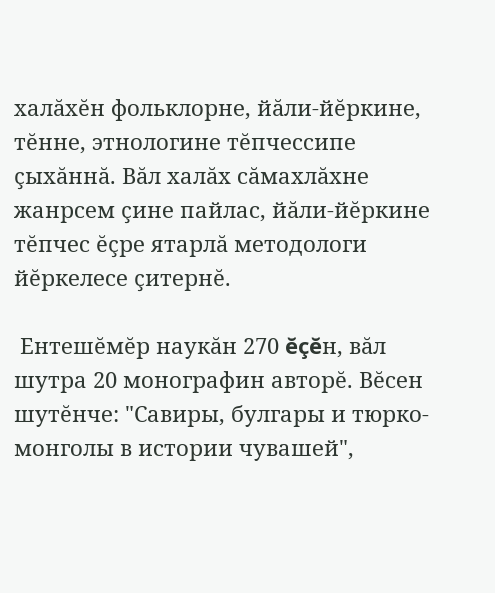халăхĕн фольклорне, йăли-йĕркине, тĕнне, этнологине тĕпчессипе çыхăннă. Вăл халăх сăмахлăхне жанрсем çине пайлас, йăли-йĕркине тĕпчес ĕçре ятарлă методологи йĕркелесе çитернĕ.

 Ентешĕмĕр наукăн 270 ĕçĕн, вăл шутра 20 монографин авторĕ. Вĕсен шутĕнче: "Савиры, булгары и тюрко-монголы в истории чувашей",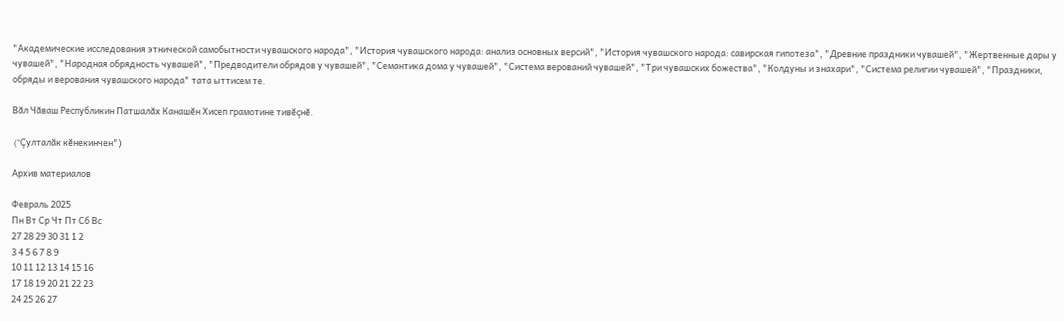"Академические исследования этнической самобытности чувашского народа", "История чувашского народа: анализ основных версий", "История чувашского народа: савирская гипотеза", "Древние праздники чувашей", "Жертвенные дары у чувашей", "Народная обрядность чувашей", "Предводители обрядов у чувашей", "Семантика дома у чувашей", "Система верований чувашей", "Три чувашских божества", "Колдуны и знахари", "Система религии чувашей", "Праздники, обряды и верования чувашского народа" тата ыттисем те.

Вăл Чăваш Республикин Патшалăх Канашĕн Хисеп грамотине тивĕçнĕ.

 ("Çулталăк кĕнекинчен")

Архив материалов

Февраль 2025
Пн Вт Ср Чт Пт Сб Вс
27 28 29 30 31 1 2
3 4 5 6 7 8 9
10 11 12 13 14 15 16
17 18 19 20 21 22 23
24 25 26 27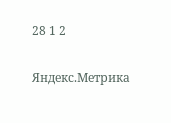28 1 2

Яндекс.Метрика